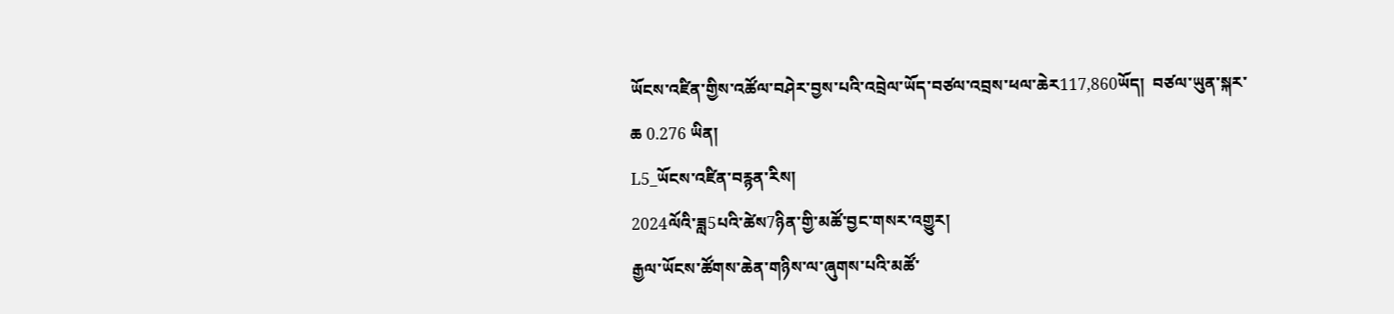ཡོངས་འཛིན་གྱིས་འཚོལ་བཤེར་བྱས་པའི་འབྲེལ་ཡོད་བཙལ་འབྲས་ཕལ་ཆེར117,860ཡོད།  བཙལ་ཡུན་སྐར་ཆ 0.276 ཡིན།
L5_ཡོངས་འཛིན་བརྙན་རིས།
2024ལོའི་ཟླ5པའི་ཚེས7ཉིན་གྱི་མཚོ་བྱང་གསར་འགྱུར།
རྒྱལ་ཡོངས་ཚོགས་ཆེན་གཉིས་ལ་ཞུགས་པའི་མཚོ་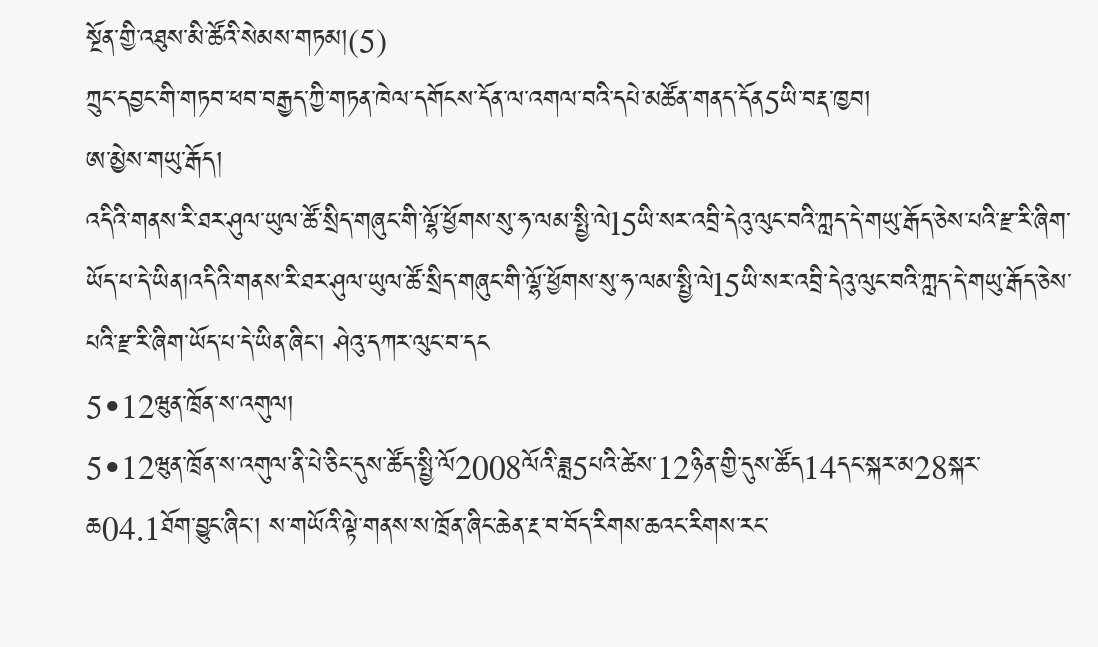སྔོན་གྱི་འཐུས་མི་ཚོའི་སེམས་གཏམ།(5)
ཀྲུང་དབྱང་གི་གཏབ་ཕབ་བརྒྱད་ཀྱི་གཏན་ཁེལ་དགོངས་དོན་ལ་འགལ་བའི་དཔེ་མཚོན་གནད་དོན5ཡི་བརྡ་ཁྱབ།
ཨ་མྱེས་གཡུ་རྒོད།
འདིའི་གནས་རི་ཐར་ཤུལ་ཡུལ་ཚོ་སྲིད་གཞུང་གི་ལྷོ་ཕྱོགས་སུ་ཧ་ལམ་སྤྱི་ལེl5ཡི་སར་འབྲི་དེའུ་ལུང་བའི་ཀླད་དེ་གཡུ་རྒོད་ཅེས་པའི་རྫ་རི་ཞིག་ཡོད་པ་དེ་ཡིན།འདིའི་གནས་རི་ཐར་ཤུལ་ཡུལ་ཚོ་སྲིད་གཞུང་གི་ལྷོ་ཕྱོགས་སུ་ཧ་ལམ་སྤྱི་ལེl5ཡི་སར་འབྲི་དེའུ་ལུང་བའི་ཀླད་དེ་གཡུ་རྒོད་ཅེས་པའི་རྫ་རི་ཞིག་ཡོད་པ་དེ་ཡིན་ཞིང་། ཤེའུ་དཀར་ལུང་བ་དང
5•12ཝུན་ཁྲོན་ས་འགུལ།
5•12ཝུན་ཁྲོན་ས་འགུལ་ནི་པེ་ཅིང་དུས་ཚོད་སྤྱི་ལོ2008ལོའི་ཟླ5པའི་ཚེས་12ཉིན་གྱི་དུས་ཚོད14དང་སྐར་མ28སྐར་ཆ04.1ཐོག་བྱུང་ཞིང་། ས་གཡོའི་ལྟེ་གནས་ས་ཁྲོན་ཞིང་ཆེན་རྔ་བ་བོད་རིགས་ཆའང་རིགས་རང་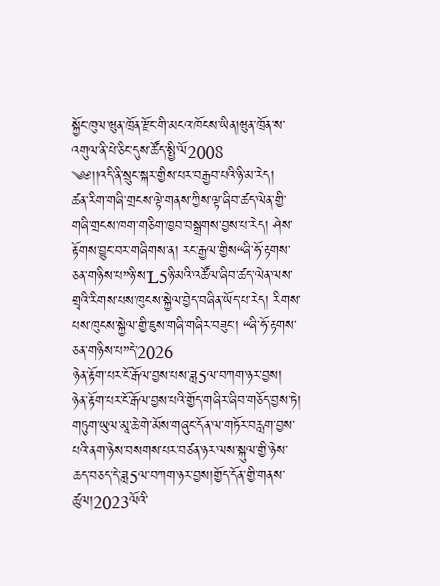སྐྱོང་ཁུལ་ཝུན་ཁྲོན་རྫོང་གི་མངའ་ཁོངས་ཡིན།ཝུན་ཁྲོན་ས་འགུལ་ནི་པེ་ཅིང་དུས་ཚོད་སྤྱི་ལོ2008
༄༅།།འདི་ནི་སྲུང་སྐར་གྱིས་པར་བརྒྱབ་པའི་ཉི་མ་རེད།
ཚན་རིག་གཞི་གྲངས་ལྟེ་གནས་ཀྱིས་ལྟ་ཞིབ་ཚད་ལེན་གྱི་གཞི་གྲངས་ཁག་གཅིག་ཁྱབ་བསྒྲགས་བྱས་པ་རེད། ཤེས་རྟོགས་བྱུང་བར་གཞིགས་ན། རང་རྒྱལ་གྱིས“ཞི་ཧོ་རྟགས་ཅན་གཉིས་པ”ཉི་ས་L5ཉི་མའི་འཚོལ་ཞིབ་ཚད་ལེན་ལས་གྲྭའི་རིགས་པས་ཁུངས་སྐྱེལ་བྱེད་བཞིན་ཡོད་པ་རེད། རིགས་པས་ཁུངས་སྐྱེལ་གྱི་ཇུས་གཞི་གཞིར་བཟུང་། “ཞི་ཧོ་རྟགས་ཅན་གཉིས་པ”དེ་2026
ཉེན་རྟོག་པར་ངོ་རྒོལ་བྱས་པས་ཟླ5ལ་བཀག་ཉར་བྱས།
ཉེན་རྟོག་པར་ངོ་རྒོལ་བྱས་པའི་གྱོད་གཞིར་ཞིབ་གཅོད་བྱས་ཏེ། གཏུག་ཡུལ་མཱ་ཆེ་གེ་མོས་གཞུང་དོན་ལ་གཏོར་བརླག་བྱས་པའི་ནག་ཉེས་བསགས་པར་བཙན་ཉར་ལས་སྐུལ་གྱི་ཉེས་ཆད་བཅད་དེ་ཟླ5ལ་བཀག་ཉར་བྱས།གྱོད་དོན་གྱི་གནས་ཚུལ།2023ལོའི་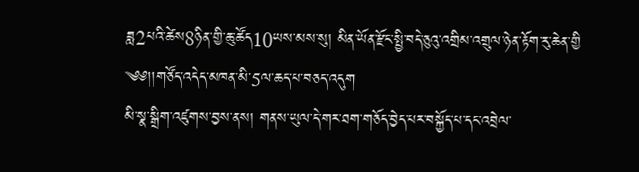ཟླ2པའི་ཚེས8ཉིན་གྱི་ཆུ་ཚོད10ཡས་མས་སུ། མིན་ཡོན་རྫོང་སྤྱི་བདེ་ཅུའུ་འགྲིམ་འགྲུལ་ཉེན་རྟོག་རུ་ཆེན་གྱི
༄༅།།གཙོད་འདེད་མཁན་མི་5ལ་ཆད་པ་བཅད་འདུག
མི་སྣ་སྒྲིག་འཛུགས་བྱས་ནས། གནས་ཡུལ་དེ་གར་ཐག་གཅོད་བྱེད་པར་བསྐྱོད་པ་དང་འབྲེལ་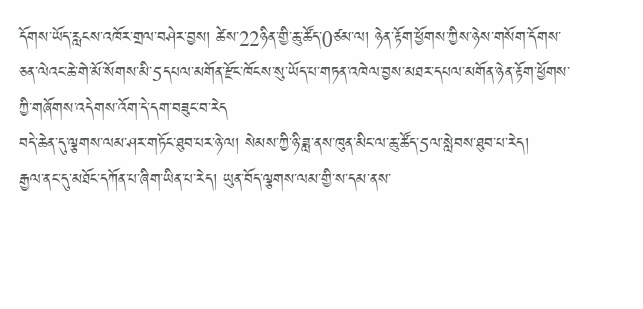དོགས་ཡོད་རླངས་འཁོར་གྲལ་བཤེར་བྱས། ཚེས་22ཉིན་གྱི་ཆུ་ཚོད་0ཙམ་ལ། ཉེན་རྟོག་ཕྱོགས་ཀྱིས་ཉེས་གསོག་དོགས་ཅན་ལེའང་ཆེ་གེ་མོ་སོགས་མི་5དཔལ་མགོན་རྫོང་ཁོངས་སུ་ཡོད་པ་གཏན་འཁེལ་བྱས་མཐར་དཔལ་མགོན་ཉེན་རྟོག་ཕྱོགས་ཀྱི་གཞོགས་འདེགས་འོག་དེ་དག་བཟུང་བ་རེད
བདེ་ཆེན་དུ་ལྕགས་ལམ་ཤར་གཏོང་ཐུབ་པར་ཉེ་ལ། སེམས་ཀྱི་ཉི་ཟླ་ནས་ཁུན་མིང་ལ་ཆུ་ཚོད་5ལ་སླེབས་ཐུབ་པ་རེད།
རྒྱལ་ནང་དུ་མཐོང་དཀོན་པ་ཞིག་ཡིན་པ་རེད། ཡུན་བོད་ལྕགས་ལམ་གྱི་ས་དམ་ནས་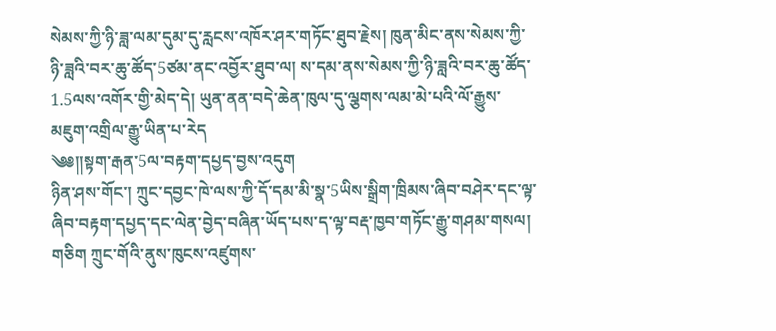སེམས་ཀྱི་ཉི་ཟླ་ལམ་དུམ་དུ་རླངས་འཁོར་ཤར་གཏོང་ཐུབ་རྗེས། ཁུན་མིང་ནས་སེམས་ཀྱི་ཉི་ཟླའི་བར་ཆུ་ཚོད་5ཙམ་ནང་འབྱོར་ཐུབ་ལ། ས་དམ་ནས་སེམས་ཀྱི་ཉི་ཟླའི་བར་ཆུ་ཚོད་1.5ལས་འགོར་གྱི་མེད་དེ། ཡུན་ནན་བདེ་ཆེན་ཁུལ་དུ་ལྕགས་ལམ་མེ་པའི་ལོ་རྒྱུས་མཇུག་འགྲིལ་རྒྱུ་ཡིན་པ་རེད
༄༅།།སྟག་རྒན་5ལ་བརྟག་དཔྱད་བྱས་འདུག
ཉིན་ཤས་གོང་། ཀྲུང་དབྱང་ཁེ་ལས་ཀྱི་དོ་དམ་མི་སྣ་5ཡིས་སྒྲིག་ཁྲིམས་ཞིབ་བཤེར་དང་ལྟ་ཞིབ་བརྟག་དཔྱད་དང་ལེན་བྱེད་བཞིན་ཡོད་པས་ད་ལྟ་བརྡ་ཁྱབ་གཏོང་རྒྱུ་གཤམ་གསལ། གཅིག ཀྲུང་གོའི་ནུས་ཁུངས་འཛུགས་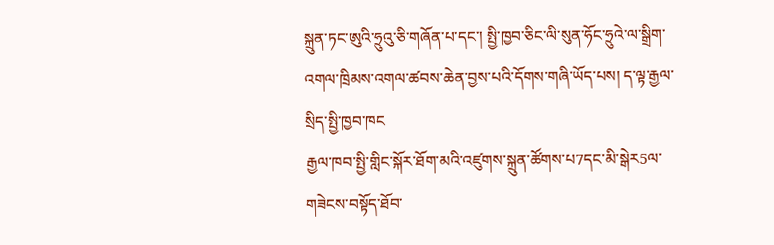སྐྲུན་ཏང་ཨུའི་ཧྲུའུ་ཅི་གཞོན་པ་དང་། སྤྱི་ཁྱབ་ཅིང་ལི་སུན་ཧོང་ཧྲུའེ་ལ་སྒྲིག་འགལ་ཁྲིམས་འགལ་ཚབས་ཆེན་བྱས་པའི་དོགས་གཞི་ཡོད་པས། ད་ལྟ་རྒྱལ་སྲིད་སྤྱི་ཁྱབ་ཁང
རྒྱལ་ཁབ་སྤྱི་གླིང་སྐོར་ཐོག་མའི་འཛུགས་སྐྲུན་ཚོགས་པ7དང་མི་སྒེར5ལ་གཟེངས་བསྟོད་ཐོབ་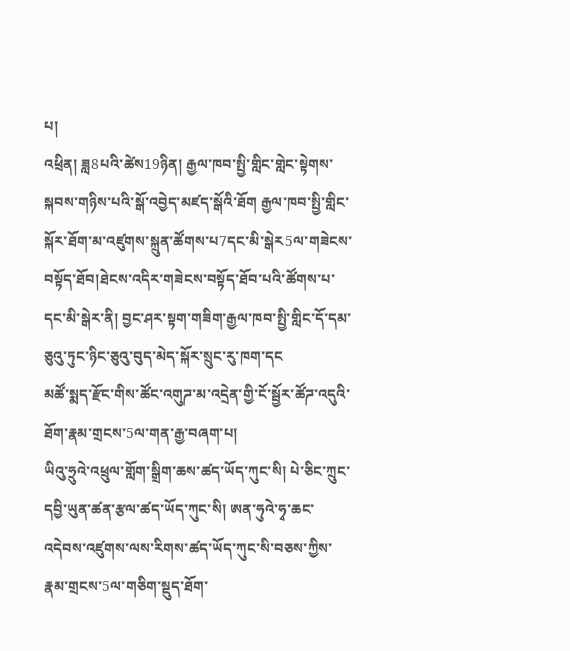པ།
འཕྲིན། ཟླ8པའི་ཚེས19ཉིན། རྒྱལ་ཁབ་སྤྱི་གླིང་གླེང་སྟེགས་སྐབས་གཉིས་པའི་སྒོ་འབྱེད་མཛད་སྒོའི་ཐོག རྒྱལ་ཁབ་སྤྱི་གླིང་སྐོར་ཐོག་མ་འཛུགས་སྐྲུན་ཚོགས་པ7དང་མི་སྒེར5ལ་གཟེངས་བསྟོད་ཐོབ།ཐེངས་འདིར་གཟེངས་བསྟོད་ཐོབ་པའི་ཚོགས་པ་དང་མི་སྒེར་ནི། བྱང་ཤར་སྟག་གཟིག་རྒྱལ་ཁབ་སྤྱི་གླིང་དོ་དམ་ཅུའུ་ཏུང་ཉིང་ཅུའུ་བུད་མེད་སྐོར་སྲུང་རུ་ཁག་དང
མཚོ་སྨད་རྫོང་གིས་ཚོང་འགུཌ་མ་འདྲེན་གྱི་ངོ་སྦྱོར་ཚོཌ་འདུའི་ཐོག་རྣམ་གྲངས་5ལ་གན་རྒྱ་བཞག་པ།
ཡིའུ་ཧྲུའེ་འཕྲུལ་གློག་སྒྲིག་ཆས་ཚད་ཡོད་ཀུང་སི། པེ་ཅིང་ཀྲུང་དབྱི་ཡུན་ཚན་རྩལ་ཚད་ཡོད་ཀུང་སི། ཨན་ཧུའེ་ཧྭ་ཆང་འདེབས་འཛུགས་ལས་རིགས་ཚད་ཡོད་ཀུང་སི་བཅས་ཀྱིས་རྣམ་གྲངས་5ལ་གཅིག་སྡུད་ཐོག་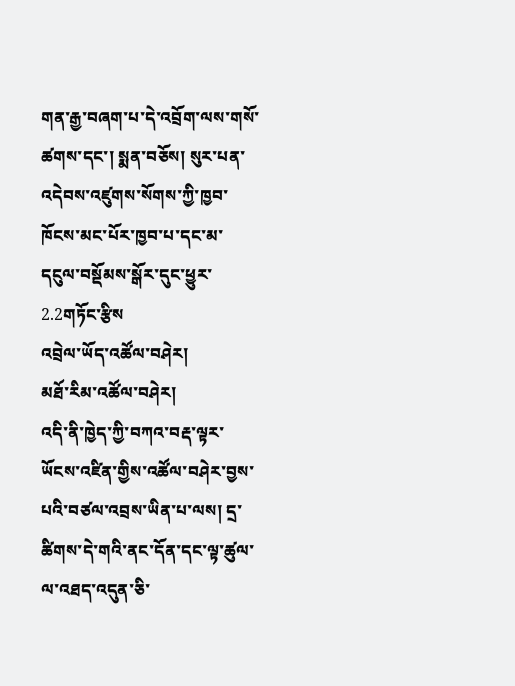གན་རྒྱ་བཞག་པ་དེ་འབྲོག་ལས་གསོ་ཚགས་དང་། སྨན་བཅོས། སུར་པན་འདེབས་འཛུགས་སོགས་ཀྱི་ཁྱབ་ཁོངས་མང་པོར་ཁྱབ་པ་དང་མ་དངུལ་བསྡོམས་སྒོར་དུང་ཕྱུར་2.2གཏོང་རྩིས
འབྲེལ་ཡོད་འཚོལ་བཤེར།
མཐོ་རིམ་འཚོལ་བཤེར།
འདི་ནི་ཁྱེད་ཀྱི་བཀའ་བརྡ་ལྟར་ཡོངས་འཛིན་གྱིས་འཚོལ་བཤེར་བྱས་པའི་བཙལ་འབྲས་ཡིན་པ་ལས། དྲ་ཚིགས་དེ་གའི་ནང་དོན་དང་ལྟ་ཚུལ་ལ་འཐད་འདུན་ཅི་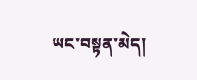ཡང་བསྟན་མེད།